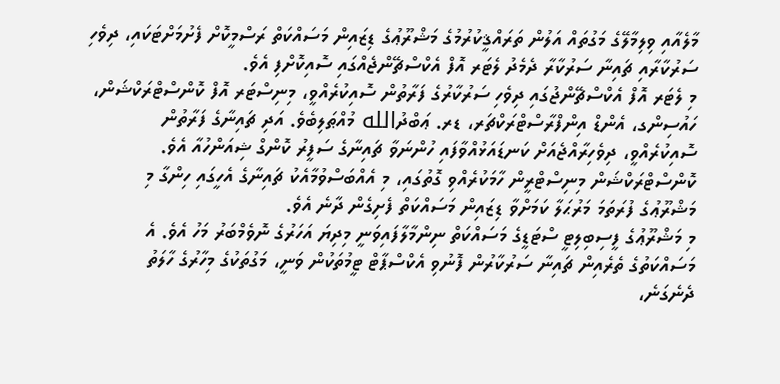މާލެއާއި ވިލިމާލޭގެ މަގުތައް އަލުން ތަރައްޤީކުރުމުގެ މަޝްރޫޢުގެ ޑިޒައިން މަސައްކަތް ރަސްމީކޮށް ފެށުމަށްޓަކައި، ދިވެހި ސަރުކާރާއި ޗައިނާ ސަރުކާރާ ދެމެދު ލެޓަރ އޮފް އެކްސްޗޭންޖެއްގައި ސޮއިކޮށްފި އެވެ.
މި ލެޓަރ އޮފް އެކްސްޗޭންޖުގައި ދިވެހި ސަރުކާރުގެ ފަރާތުން ސޮއިކުރެއްވީ، މިނިސްޓަރ އޮފް ކޮންސްޓްރަކްޝަން، ހައުސިންގ، އެންޑް އިންފްރާސްޓްރަކްޗަރ، ޑރ. ޢަބްދުالله މުއްޠަލިބެވެ. އަދި ޗައިނާގެ ފަރާތުން ސޮއިކުރެއްވީ، ދިވެހިރާއްޖެއަށް ކަނޑައަޅުއްވާފައި ހުންނަވާ ޗައިނާގެ ސަފީރު ކޮންގް ޝިއަންހުއާ އެވެ.
ކޮންސްޓްރަކްޝަން މިނިސްޓްރީން ހާމަކުރެއްވި ގޮތުގައި، މި އެއްބަސްވުމާއެކު ޗައިނާގެ އެހީގައި ހިންގާ މި މަޝްރޫޢުގެ ފުރަތަމަ މަރުޙަލާ ކަމަށްވާ ޑިޒައިން މަސައްކަތް ފެށިގެން ދާނެ އެވެ.
މި މަޝްރޫޢުގެ ފީސިބިލިޓީ ސްޓަޑީގެ މަސައްކަތް ނިންމާލާފައިވަނީ މިދިޔަ އަހަރުގެ ނޮވެމްބަރު މަހު އެވެ. އެ މަސައްކަތުގެ ތެރެއިން ޗައިނާ ސަރުކާރުން ފޮނުވި އެކްސްޕާޓް ޓީމުތަކުން ވަނީ، މަގުތަކުގެ މިހާރުގެ ހާލަތު ދެނެގަނެ،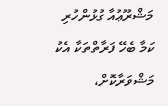މަޝްރޫޢުއާ ގުޅުންހުރި ކަމާ ބެހޭ ފަރާތްތަކާ އެކު މަޝްވަރާކޮށް،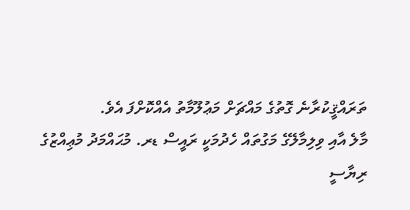ތަރައްޤީކުރާނެ ގޮތުގެ މައްޗަށް މަޢުލޫމާތު އެއްކޮށްފަ އެވެ.
މާލެ އާއި ވިލިމާލޭގެ މަގުތައް ހެދުމަކީ ރައީސް ޑރ. މުޙައްމަދު މުޢިއްޒުގެ ރިޔާސީ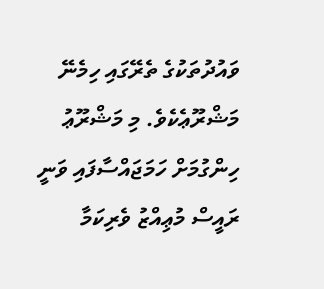ވައުދުތަކުގެ ތެރޭގައި ހިމެނޭ މަޝްރޫޢެކެވެ. މި މަޝްރޫޢު ހިންގުމަށް ހަމަޖައްސާފައި ވަނީ ރައީސް މުޢިއްޒު ވެރިކަމާ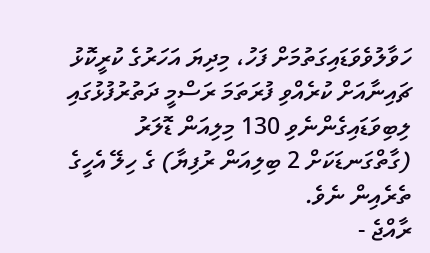ހަވާލުވެވަޑައިގަތުމަށް ފަހު، މިދިޔަ އަހަރުގެ ކުރީކޮޅު ޗައިނާއަށް ކުރެއްވި ފުރަތަމަ ރަސްމީ ދަތުރުފުޅުގައި ލިބިވަޑައިގެންނެވި 130 މިލިއަން ޑޮލަރު (ގާތްގަނޑަކަށް 2 ބިލިއަން ރުފިޔާ) ގެ ހިލޭ އެހީގެ ތެރެއިން ނެވެ.
ރާއްޖެ -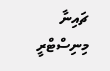ޗައިނާ މިނިސްޓްރީ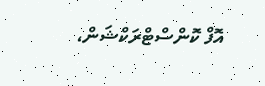އޮފް ކޮންސްޓްރަކްޝަން،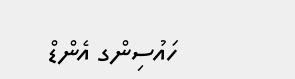ހައުސިންގ އެންޑް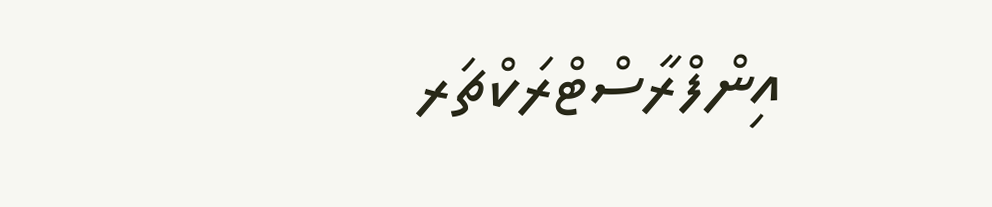އިންފްރާސްޓްރަކްޗަރ